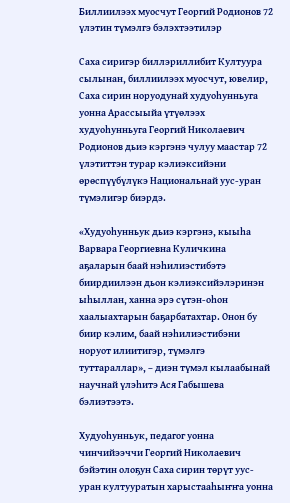Биллиилээх муосчут Георгий Родионов 72 үлэтин түмэлгэ бэлэхтээтилэр

Саха сиригэр биллэриллибит Култуура сылынан, биллиилээх муосчут, ювелир, Саха сирин норуодунай худуоһунньуга уонна Арассыыйа үтүөлээх худуоһунньуга Георгий Николаевич Родионов дьиэ кэргэнэ чулуу маастар 72 үлэтиттэн турар кэлиэксийэни өрөспүүбүлүкэ Национальнай уус-уран түмэлигэр биэрдэ.

«Худуоһунньук дьиэ кэргэнэ, кыыһа Варвара Георгиевна Куличкина аҕаларын баай нэһилиэстибэтэ биирдиилээн дьон кэлиэксийэлэринэн ыһыллан, ханна эрэ сүтэн-оһон хаалыахтарын баҕарбатахтар. Онон бу биир кэлим, баай нэһилиэстибэни норуот илиитигэр, түмэлгэ туттараллар», – диэн түмэл кылаабынай научнай үлэһитэ Ася Габышева бэлиэтээтэ.

Худуоһунньук, педагог уонна чинчийээччи Георгий Николаевич бэйэтин олоҕун Саха сирин төрүт уус-уран култууратын харыстааһыҥҥа уонна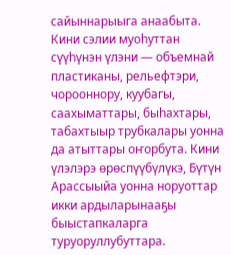сайыннарыыга анаабыта. Кини сэлии муоһуттан сүүһүнэн үлэни — объемнай пластиканы, рельефтэри, чорооннору, куубагы, саахыматтары, быһахтары, табахтыыр трубкалары уонна да атыттары оҥорбута. Кини үлэлэрэ өрөспүүбүлүкэ, Бүтүн Арассыыйа уонна норуоттар икки ардыларынааҕы быыстапкаларга туруоруллубуттара.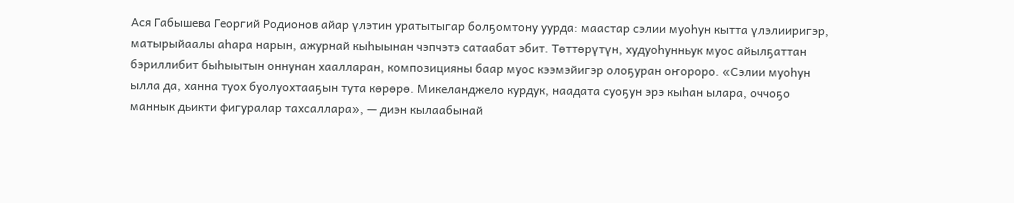Ася Габышева Георгий Родионов айар үлэтин уратытыгар болҕомтону уурда: маастар сэлии муоһун кытта үлэлииригэр, матырыйаалы аһара нарын, ажурнай кыһыынан чэпчэтэ сатаабат эбит. Төттөрүтүн, худуоһунньук муос айылҕаттан бэриллибит быһыытын оннунан хаалларан, композицияны баар муос кээмэйигэр олоҕуран оҥороро. «Сэлии муоһун ылла да, ханна туох буолуохтааҕын тута көрөрө. Микеланджело курдук, наадата суоҕун эрэ кыһан ылара, оччоҕо маннык дьикти фигуралар тахсаллара», — диэн кылаабынай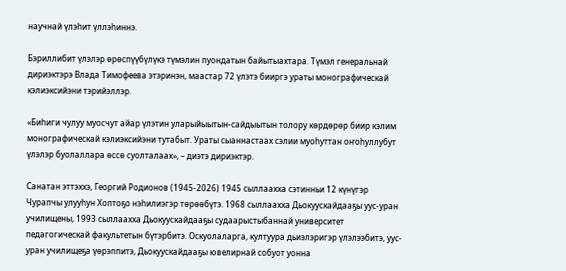научнай үлэһит үллэһиннэ.

Бэриллибит үлэлэр өрөспүүбүлүкэ түмэлин пуондатын байытыахтара. Түмэл генеральнай дириэктэрэ Влада Тимофеева этэринэн, маастар 72 үлэтэ бииргэ ураты монографическай кэлиэксийэни тэрийэллэр.

«Биһиги чулуу муосчут айар үлэтин уларыйыытын-сайдыытын толору көрдөрөр биир кэлим монографическай кэлиэксийэни тутабыт. Ураты сыаннастаах сэлии муоһуттан оҥоһуллубут үлэлэр буолаллара өссө суолталаах», – диэтэ дириэктэр.

Санатан эттэххэ, Георгий Родионов (1945-2026) 1945 сыллаахха сэтинньи 12 күнүгэр Чурапчы улууһун Хоптоҕо нэһилиэгэр төрөөбүтэ. 1968 сыллаахха Дьокуускайдааҕы уус-уран училищены, 1993 сыллаахха Дьокуускайдааҕы судаарыстыбаннай университет педагогическай факультетын бүтэрбитэ. Оскуолаларга, култуура дьиэлэригэр үлэлээбитэ, уус-уран училищеҕа үөрэппитэ, Дьокуускайдааҕы ювелирнай собуот уонна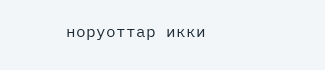норуоттар икки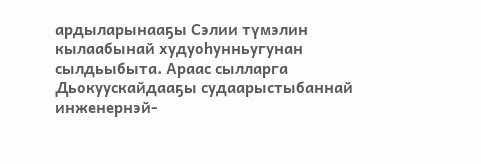ардыларынааҕы Сэлии түмэлин кылаабынай худуоһунньугунан сылдьыбыта. Араас сылларга Дьокуускайдааҕы судаарыстыбаннай инженернэй-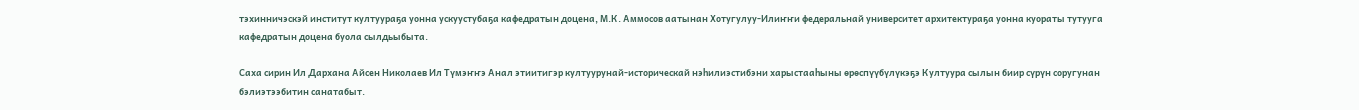тэхинничэскэй институт култуураҕа уонна ускуустубаҕа кафедратын доцена, М.К. Аммосов аатынан Хотугулуу-Илиҥҥи федеральнай университет архитектураҕа уонна куораты тутууга кафедратын доцена буола сылдьыбыта.

Саха сирин Ил Дархана Айсен Николаев Ил Түмэҥҥэ Анал этиитигэр култуурунай-историческай нэһилиэстибэни харыстааһыны өрөспүүбүлүкэҕэ Култуура сылын биир сүрүн соругунан бэлиэтээбитин санатабыт.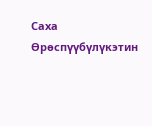Саха Өрөспүүбүлүкэтин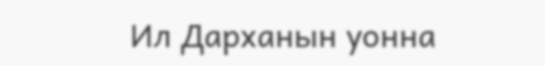Ил Дарханын уонна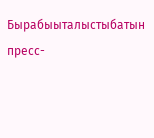Бырабыыталыстыбатын пресс-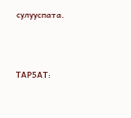сулууспата.





ТАР5АТ: